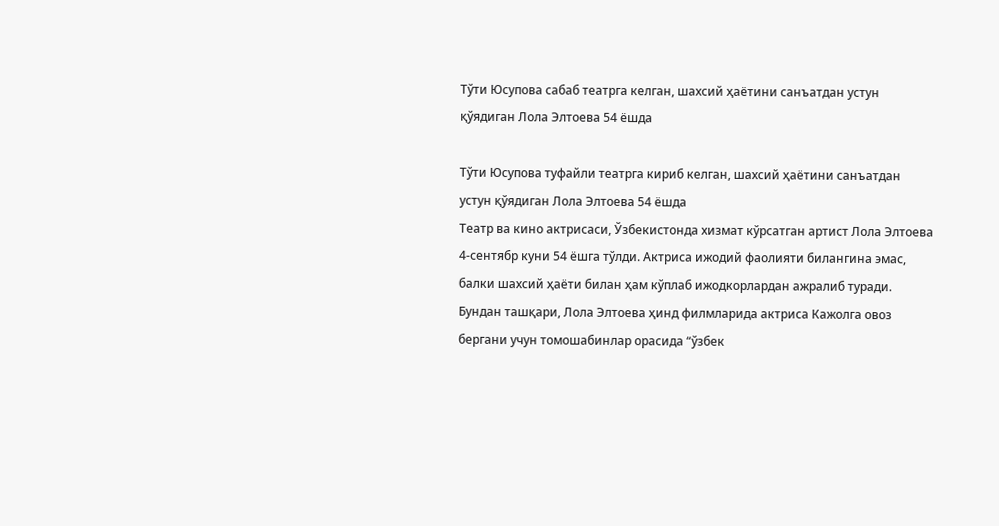Тўти Юсупова сабаб театрга келган, шахсий ҳаётини санъатдан устун қўядиган Лола Элтоева 54 ёшда

Тўти Юсупова туфайли театрга кириб келган, шахсий ҳаётини санъатдан устун қўядиган Лола Элтоева 54 ёшда
Театр ва кино актрисаси, Ўзбекистонда хизмат кўрсатган артист Лола Элтоева 4-сентябр куни 54 ёшга тўлди. Актриса ижодий фаолияти билангина эмас, балки шахсий ҳаёти билан ҳам кўплаб ижодкорлардан ажралиб туради. Бундан ташқари, Лола Элтоева ҳинд филмларида актриса Кажолга овоз бергани учун томошабинлар орасида “ўзбек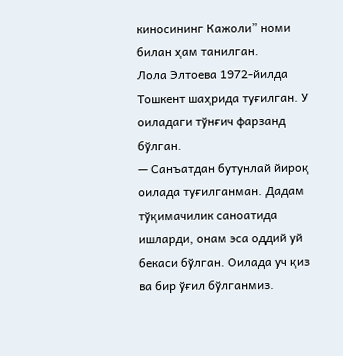киносининг Кажоли” номи билан ҳам танилган.
Лола Элтоева 1972-йилда Тошкент шаҳрида туғилган. У оиладаги тўнғич фарзанд бўлган.
— Санъатдан бутунлай йироқ оилада туғилганман. Дадам тўқимачилик саноатида ишларди, онам эса оддий уй бекаси бўлган. Оилада уч қиз ва бир ўғил бўлганмиз.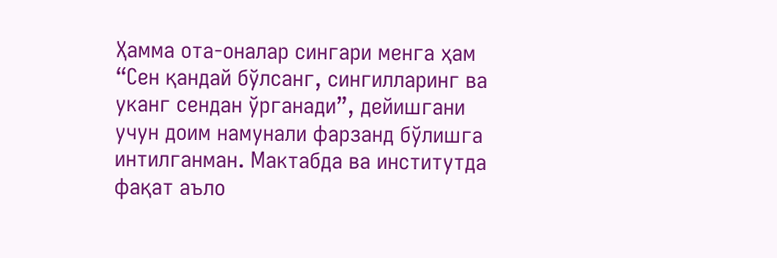Ҳамма ота-оналар сингари менга ҳам “Сен қандай бўлсанг, сингилларинг ва уканг сендан ўрганади”, дейишгани учун доим намунали фарзанд бўлишга интилганман. Мактабда ва институтда фақат аъло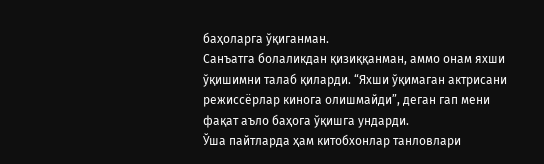баҳоларга ўқиганман.
Санъатга болаликдан қизиққанман, аммо онам яхши ўқишимни талаб қиларди. “Яхши ўқимаган актрисани режиссёрлар кинога олишмайди”, деган гап мени фақат аъло баҳога ўқишга ундарди.
Ўша пайтларда ҳам китобхонлар танловлари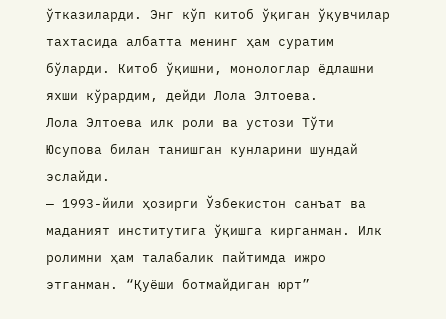ўтказиларди. Энг кўп китоб ўқиган ўқувчилар тахтасида албатта менинг ҳам суратим бўларди. Китоб ўқишни, монологлар ёдлашни яхши кўрардим, дейди Лола Элтоева.
Лола Элтоева илк роли ва устози Тўти Юсупова билан танишган кунларини шундай эслайди.
— 1993-йили ҳозирги Ўзбекистон санъат ва маданият институтига ўқишга кирганман. Илк ролимни ҳам талабалик пайтимда ижро этганман. “Қуёши ботмайдиган юрт”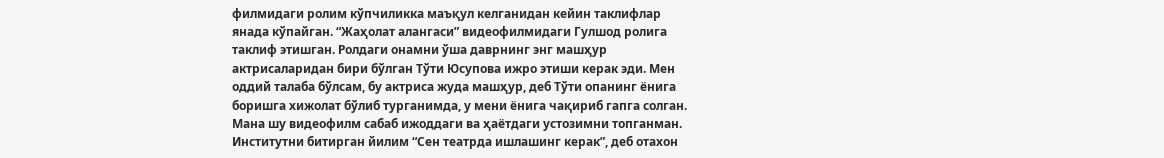филмидаги ролим кўпчиликка маъқул келганидан кейин таклифлар янада кўпайган. “Жаҳолат алангаси” видеофилмидаги Гулшод ролига таклиф этишган. Ролдаги онамни ўша даврнинг энг машҳур актрисаларидан бири бўлган Тўти Юсупова ижро этиши керак эди. Мен оддий талаба бўлсам, бу актриса жуда машҳур, деб Тўти опанинг ёнига боришга хижолат бўлиб турганимда, у мени ёнига чақириб гапга солган. Мана шу видеофилм сабаб ижоддаги ва ҳаётдаги устозимни топганман. Институтни битирган йилим “Сен театрда ишлашинг керак”, деб отахон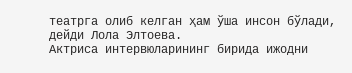театрга олиб келган ҳам ўша инсон бўлади, дейди Лола Элтоева.
Актриса интервюларининг бирида ижодни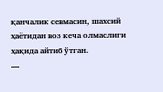қанчалик севмасин, шахсий ҳаётидан воз кеча олмаслиги ҳақида айтиб ўтган.
—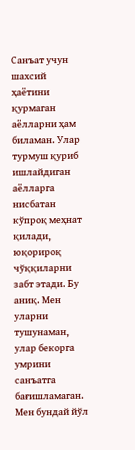Санъат учун шахсий ҳаётини қурмаган аёлларни ҳам биламан. Улар турмуш қуриб ишлайдиган аёлларга нисбатан кўпроқ меҳнат қилади, юқорироқ чўққиларни забт этади. Бу аниқ. Мен уларни тушунаман, улар бекорга умрини санъатга бағишламаган. Мен бундай йўл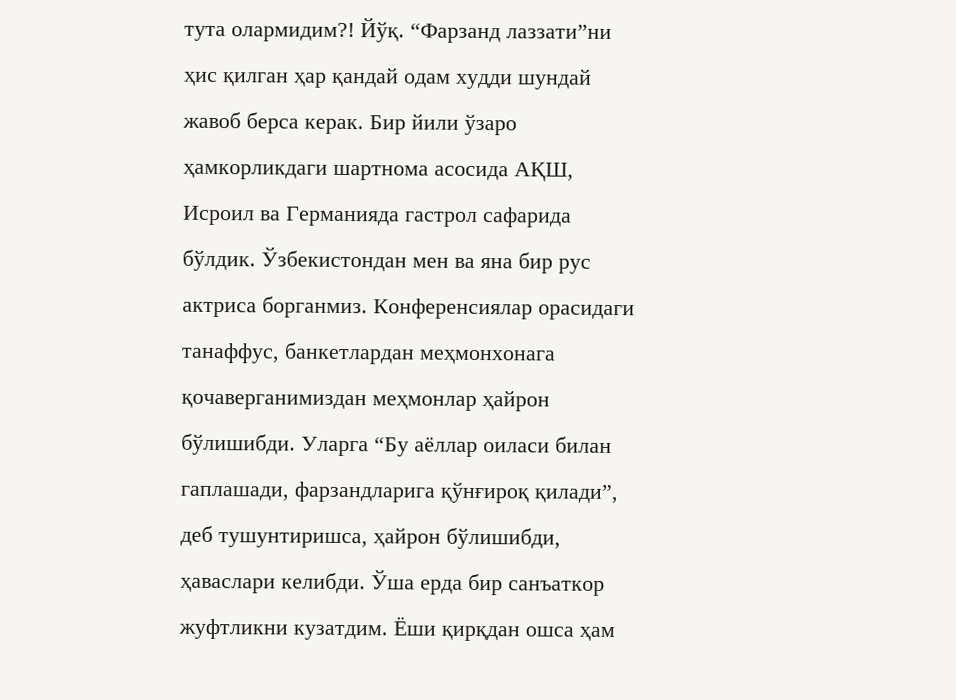тута олармидим?! Йўқ. “Фарзанд лаззати”ни ҳис қилган ҳар қандай одам худди шундай жавоб берса керак. Бир йили ўзаро ҳамкорликдаги шартнома асосида АҚШ, Исроил ва Германияда гастрол сафарида бўлдик. Ўзбекистондан мен ва яна бир рус актриса борганмиз. Конференсиялар орасидаги танаффус, банкетлардан меҳмонхонага қочаверганимиздан меҳмонлар ҳайрон бўлишибди. Уларга “Бу аёллар оиласи билан гаплашади, фарзандларига қўнғироқ қилади”, деб тушунтиришса, ҳайрон бўлишибди, ҳаваслари келибди. Ўша ерда бир санъаткор жуфтликни кузатдим. Ёши қирқдан ошса ҳам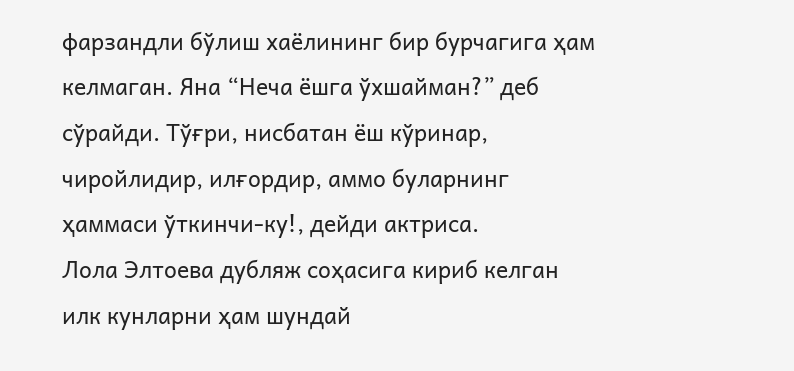фарзандли бўлиш хаёлининг бир бурчагига ҳам келмаган. Яна “Неча ёшга ўхшайман?” деб сўрайди. Тўғри, нисбатан ёш кўринар, чиройлидир, илғордир, аммо буларнинг ҳаммаси ўткинчи-ку!, дейди актриса.
Лола Элтоева дубляж соҳасига кириб келган илк кунларни ҳам шундай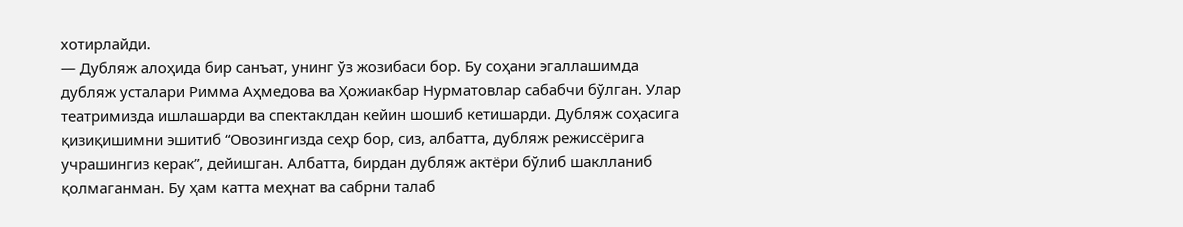хотирлайди.
— Дубляж алоҳида бир санъат, унинг ўз жозибаси бор. Бу соҳани эгаллашимда дубляж усталари Римма Аҳмедова ва Ҳожиакбар Нурматовлар сабабчи бўлган. Улар театримизда ишлашарди ва спектаклдан кейин шошиб кетишарди. Дубляж соҳасига қизиқишимни эшитиб “Овозингизда сеҳр бор, сиз, албатта, дубляж режиссёрига учрашингиз керак”, дейишган. Албатта, бирдан дубляж актёри бўлиб шаклланиб қолмаганман. Бу ҳам катта меҳнат ва сабрни талаб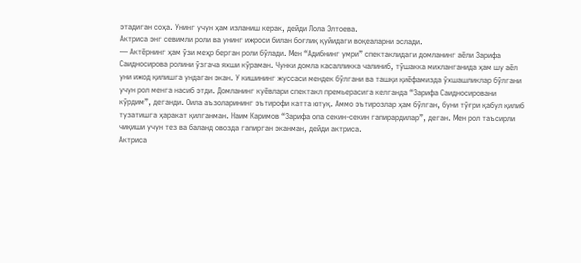этадиган соҳа. Унинг учун ҳам изланиш керак, дейди Лола Элтоева.
Актриса энг севимли роли ва унинг ижроси билан боғлиқ қуйидаги воқеаларни эслади.
— Актёрнинг ҳам ўзи меҳр берган роли бўлади. Мен “Адибнинг умри” спектаклидаги домланинг аёли Зарифа Саидносирова ролини ўзгача яхши кўраман. Чунки домла касалликка чалиниб, тўшакка михланганида ҳам шу аёл уни ижод қилишга ундаган экан. У кишининг жуссаси мендек бўлгани ва ташқи қиёфамизда ўхшашликлар бўлгани учун рол менга насиб этди. Домланинг куёвлари спектакл премьерасига келганда “Зарифа Саидносировани кўрдим”, деганди. Оила аъзоларининг эътирофи катта ютуқ. Аммо эътирозлар ҳам бўлган, буни тўғри қабул қилиб тузатишга ҳаракат қилганман. Наим Каримов “Зарифа опа секин-секин гапирардилар”, деган. Мен рол таъсирли чиқиши учун тез ва баланд овозда гапирган эканман, дейди актриса.
Актриса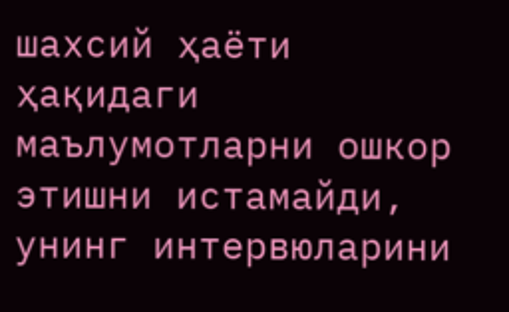шахсий ҳаёти ҳақидаги маълумотларни ошкор этишни истамайди, унинг интервюларини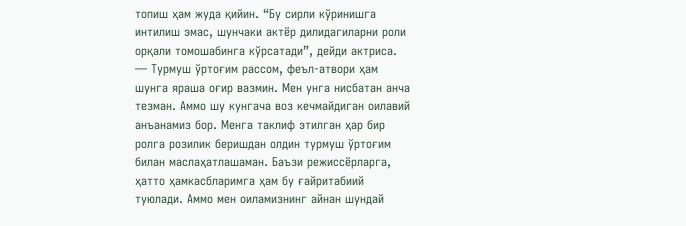топиш ҳам жуда қийин. “Бу сирли кўринишга интилиш эмас, шунчаки актёр дилидагиларни роли орқали томошабинга кўрсатади”, дейди актриса.
— Турмуш ўртоғим рассом, феъл-атвори ҳам шунга яраша оғир вазмин. Мен унга нисбатан анча тезман. Аммо шу кунгача воз кечмайдиган оилавий анъанамиз бор. Менга таклиф этилган ҳар бир ролга розилик беришдан олдин турмуш ўртоғим билан маслаҳатлашаман. Баъзи режиссёрларга, ҳатто ҳамкасбларимга ҳам бу ғайритабиий туюлади. Аммо мен оиламизнинг айнан шундай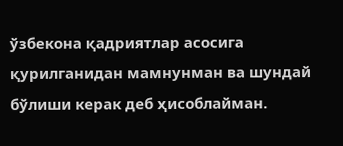ўзбекона қадриятлар асосига қурилганидан мамнунман ва шундай бўлиши керак деб ҳисоблайман.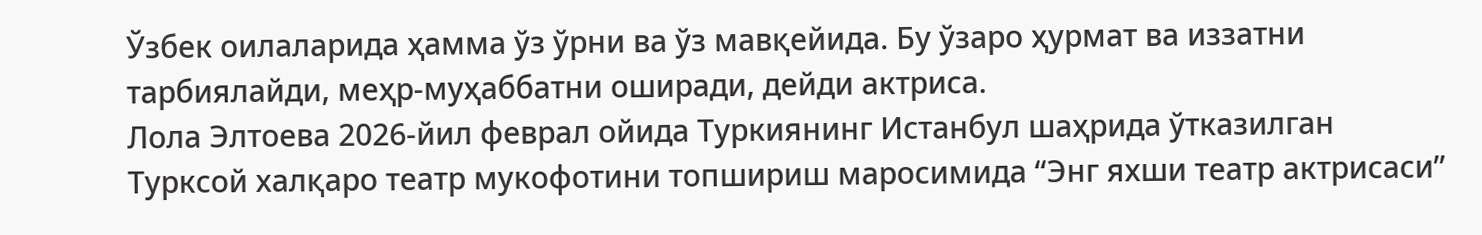Ўзбек оилаларида ҳамма ўз ўрни ва ўз мавқейида. Бу ўзаро ҳурмат ва иззатни тарбиялайди, меҳр-муҳаббатни оширади, дейди актриса.
Лола Элтоева 2026-йил феврал ойида Туркиянинг Истанбул шаҳрида ўтказилган Турксой халқаро театр мукофотини топшириш маросимида “Энг яхши театр актрисаси”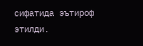сифатида эътироф этилди.